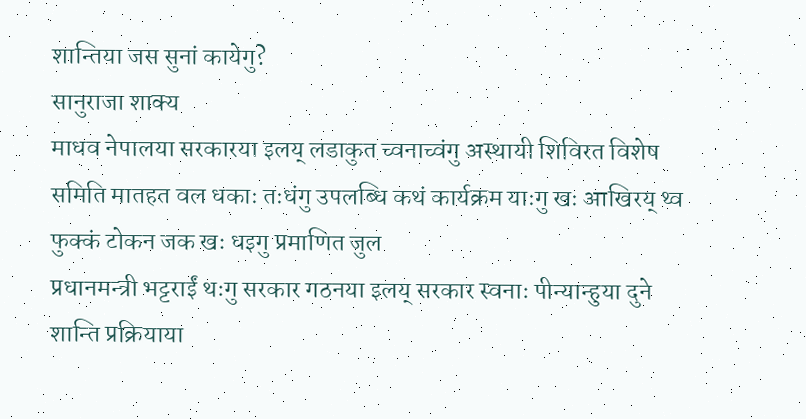शान्तिया जस सुनां कायेगु?
सानुराजा शाक्य
माधव नेपालया सरकारया इलय् लडाकुत च्वनाच्वंगु अस्थायी शिविरत विशेष समिति मातहत वल धकाः तःधंगु उपलब्धि कथं कार्यक्रम याःगु खः आखिरय् थ्व फुक्कं टोकन जक खः धइगु प्रमाणित जुल
प्रधानमन्त्री भट्टराईं थःगु सरकार गठनया इलय् सरकार स्वनाः पीन्यान्हुया दुने शान्ति प्रक्रियाया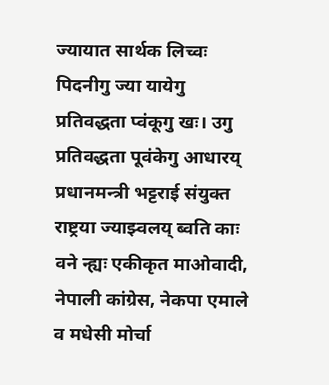ज्यायात सार्थक लिच्वः पिदनीगु ज्या यायेगु प्रतिवद्धता प्वंकूगु खः। उगु प्रतिवद्धता पूवंकेगु आधारय् प्रधानमन्त्री भट्टराई संयुक्त राष्ट्रया ज्याझ्वलय् ब्वति काः वने न्ह्यः एकीकृत माओवादी, नेपाली कांग्रेस, नेकपा एमाले व मधेसी मोर्चा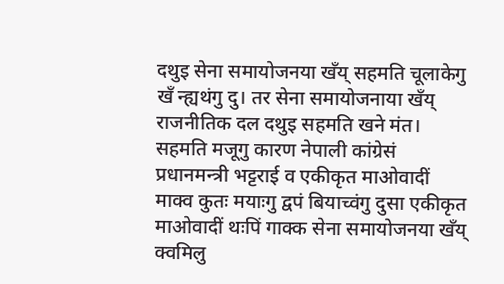दथुइ सेना समायोजनया खँय् सहमति चूलाकेगु खँ न्ह्यथंगु दु। तर सेना समायोजनाया खँय् राजनीतिक दल दथुइ सहमति खने मंत। सहमति मजूगु कारण नेपाली कांग्रेसं प्रधानमन्त्री भट्टराई व एकीकृत माओवादीं माक्व कुतः मयाःगु द्वपं बियाच्वंगु दुसा एकीकृत माओवादीं थःपिं गाक्क सेना समायोजनया खँय् क्वमिलु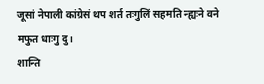जूसां नेपाली कांग्रेसं थप शर्त तःगुलिं सहमति न्ह्यःने वने मफुत धाःगु दु।
शान्ति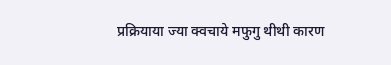प्रक्रियाया ज्या क्वचाये मफुगु थीथी कारण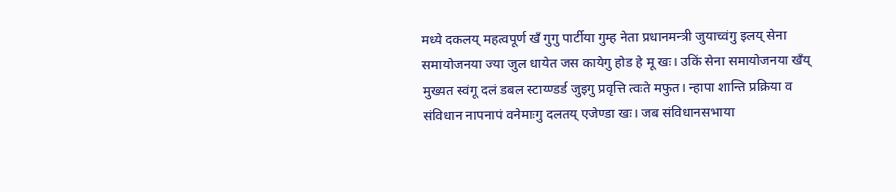मध्ये दकलय् महत्वपूर्ण खँ गुगु पार्टीया गुम्ह नेता प्रधानमन्त्री जुयाच्वंगु इलय् सेना समायोजनया ज्या जुल धायेत जस कायेगु होड हे मू खः। उकिं सेना समायोजनया खँय् मुख्यत स्वंगू दलं डबल स्टाय्ण्डर्ड जुइगु प्रवृत्ति त्वःते मफुत। न्हापा शान्ति प्रक्रिया व संविधान नापनापं वनेमाःगु दलतय् एजेण्डा खः। जब संविधानसभाया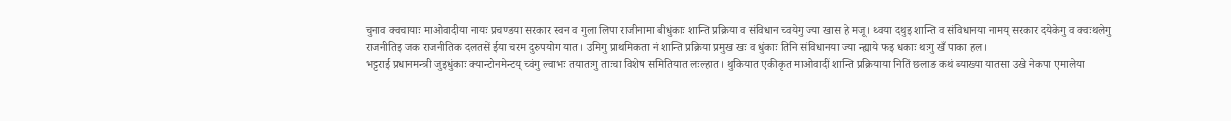चुनाव क्वचायाः माओवादीया नायः प्रचण्डया सरकार स्वन व गुला लिपा राजीनामा बीधुंकाः शान्ति प्रक्रिया व संविधान च्वयेगु ज्या खास हे मजू। थ्वया दथुइ शान्ति व संविधानया नामय् सरकार दयेकेगु व क्वःथलेगु राजनीतिइ जक राजनीतिक दलतसें ईया चरम दुरुपयोग यात। उमिगु प्राथमिकता नं शान्ति प्रक्रिया प्रमुख खः व धुंकाः तिनि संविधानया ज्या न्ह्याये फइ धकाः थःगु खँ पाका हल।
भट्टराई प्रधानमन्त्री जुइधुंकाः क्यान्टोनमेन्टय् च्वंगु ल्वाभः तयातःगु ताःचा विशेष समितियात लःल्हात। थुकियात एकीकृत माओवादीं शान्ति प्रक्रियाया नितिं छलाङ कथं ब्याख्या यातसा उखे नेकपा एमालेया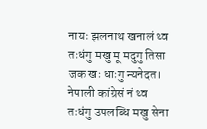नायः झलनाथ खनालं थ्व तःधंगु मखु मू मदुगु तिसा जक खः धाःगु न्यनेदत। नेपाली कांग्रेसं नं थ्व तःधंगु उपलब्धि मखु सेना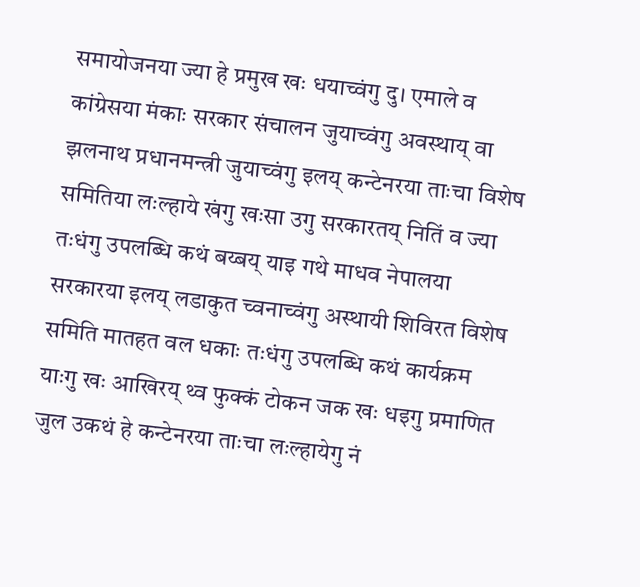समायोजनया ज्या हे प्रमुख खः धयाच्वंगु दु। एमाले व कांग्रेसया मंकाः सरकार संचालन जुयाच्वंगु अवस्थाय् वा झलनाथ प्रधानमन्त्री जुयाच्वंगु इलय् कन्टेनरया ताःचा विशेष समितिया लःल्हाये खंगु खःसा उगु सरकारतय् नितिं व ज्या तःधंगु उपलब्धि कथं बय्बय् याइ गथे माधव नेपालया सरकारया इलय् लडाकुत च्वनाच्वंगु अस्थायी शिविरत विशेष समिति मातहत वल धकाः तःधंगु उपलब्धि कथं कार्यक्रम याःगु खः आखिरय् थ्व फुक्कं टोकन जक खः धइगु प्रमाणित जुल उकथं हे कन्टेनरया ताःचा लःल्हायेगु नं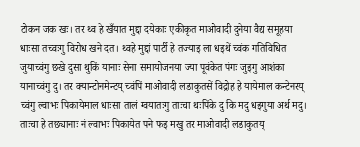टोकन जक खः। तर थ्व हे खँयात मुद्दा दयेकाः एकीकृत माओवादी दुनेया वैद्य समूहया धाःसा तच्वःगु विरोध खने दत। थ्वहे मुद्दां पार्टी हे तज्याइ ला धइथें च्वंक गतिविधित जुयाच्वंगु छखे दुसा थुकिं यानाः सेना समायोजनया ज्या पूवंकेत पंगः जुइगु आशंका यानाच्वंगु दु। तर क्यान्टोनमेन्टय् च्वंपिं माओवादी लडाकुतसें विद्रोह हे यायेमाल कन्टेनरय् च्वंगु ल्वाभः पिकायेमाल धाःसा तालं ग्वयातःगु ताःचा थःपिंके दु कि मदु धइगुया अर्थ मदु। ताःचा हे तछ्यानाः नं ल्वाभः पिकायेत पने फइ मखु तर माओवादी लडाकुतय्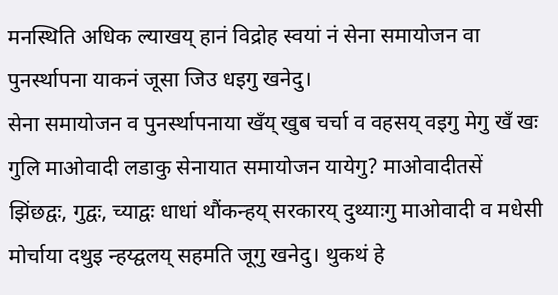मनस्थिति अधिक ल्याखय् हानं विद्रोह स्वयां नं सेना समायोजन वा पुनर्स्थापना याकनं जूसा जिउ धइगु खनेदु।
सेना समायोजन व पुनर्स्थापनाया खँय् खुब चर्चा व वहसय् वइगु मेगु खँ खः गुलि माओवादी लडाकु सेनायात समायोजन यायेगु? माओवादीतसें झिंछद्वः, गुद्वः, च्याद्वः धाधां थौंकन्हय् सरकारय् दुथ्याःगु माओवादी व मधेसी मोर्चाया दथुइ न्हय्द्वलय् सहमति जूगु खनेदु। थुकथं हे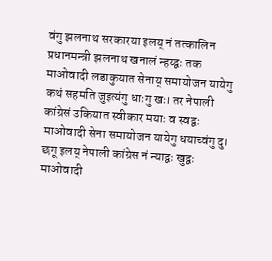वंगु झलनाथ सरकारया इलय् नं तत्कालिन प्रधानमन्त्री झलनाथ खनालं न्हय्द्वः तक माओवादी लडाकुयात सेनाय् समायोजन यायेगु कथं सहमति जुइत्यंगु धाःगु खः। तर नेपाली कांग्रेसं उकियात स्वीकार मयाः व स्वद्वः माओवादी सेना समायोजन यायेगु धयाच्वंगु दु। छगू इलय् नेपाली कांग्रेस नं न्याद्वः खुद्वः माओवादी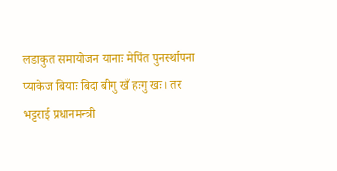लडाकुत समायोजन यानाः मेपिंत पुनर्स्थापना प्याकेज बियाः बिदा बीगु खँ हःगु खः। तर भट्टराई प्रधानमन्त्री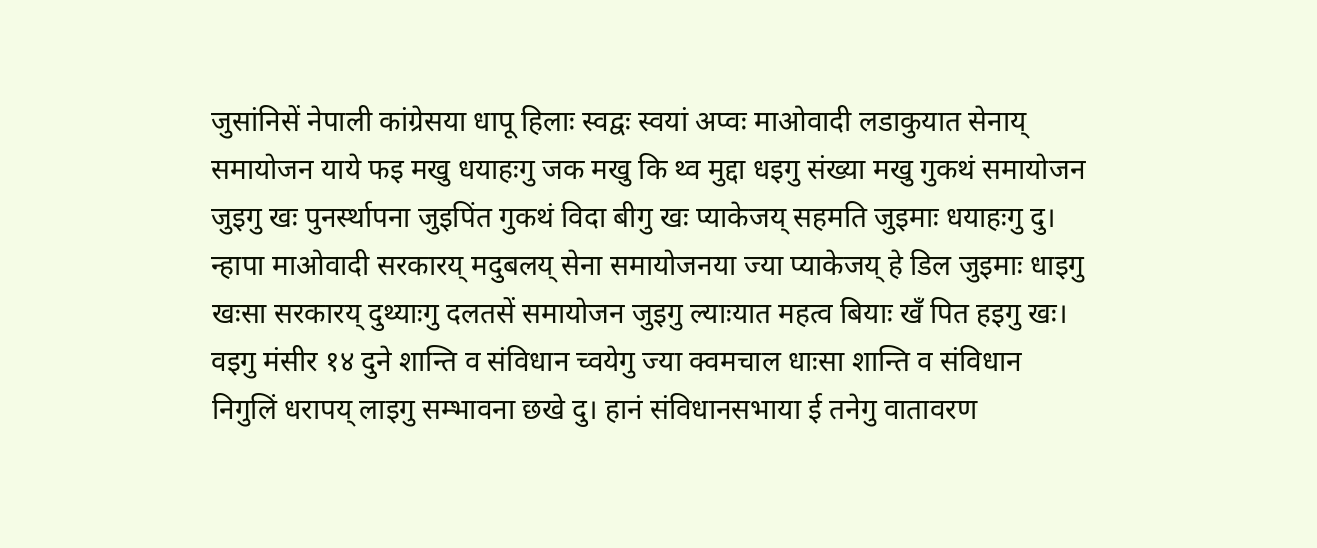जुसांनिसें नेपाली कांग्रेसया धापू हिलाः स्वद्वः स्वयां अप्वः माओवादी लडाकुयात सेनाय् समायोजन याये फइ मखु धयाहःगु जक मखु कि थ्व मुद्दा धइगु संख्या मखु गुकथं समायोजन जुइगु खः पुनर्स्थापना जुइपिंत गुकथं विदा बीगु खः प्याकेजय् सहमति जुइमाः धयाहःगु दु। न्हापा माओवादी सरकारय् मदुबलय् सेना समायोजनया ज्या प्याकेजय् हे डिल जुइमाः धाइगु खःसा सरकारय् दुथ्याःगु दलतसें समायोजन जुइगु ल्याःयात महत्व बियाः खँ पित हइगु खः।
वइगु मंसीर १४ दुने शान्ति व संविधान च्वयेगु ज्या क्वमचाल धाःसा शान्ति व संविधान निगुलिं धरापय् लाइगु सम्भावना छखे दु। हानं संविधानसभाया ई तनेगु वातावरण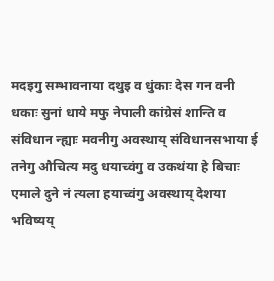मदइगु सम्भावनाया दथुइ व धुंकाः देस गन वनी धकाः सुनां धाये मफु नेपाली कांग्रेसं शान्ति व संविधान न्ह्याः मवनीगु अवस्थाय् संविधानसभाया ई तनेगु औचित्य मदु धयाच्वंगु व उकथंया हे बिचाः एमाले दुने नं त्यला हयाच्वंगु अवस्थाय् देशया भविष्यय्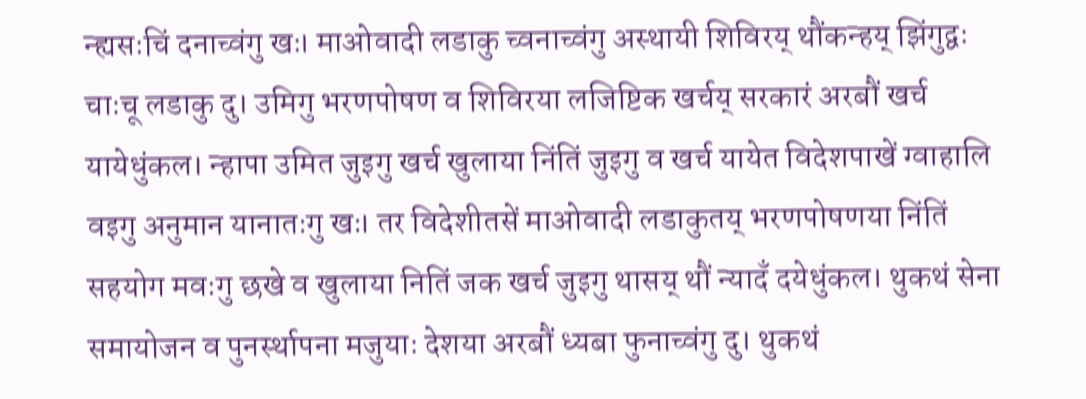न्ह्यसःचिं दनाच्वंगु खः। माओवादी लडाकु च्वनाच्वंगु अस्थायी शिविरय् थौंकन्हय् झिंगुद्वः चाःचू लडाकु दु। उमिगु भरणपोषण व शिविरया लजिष्टिक खर्चय् सरकारं अरबौं खर्च यायेधुंकल। न्हापा उमित जुइगु खर्च खुलाया निंतिं जुइगु व खर्च यायेत विदेशपाखें ग्वाहालि वइगु अनुमान यानातःगु खः। तर विदेशीतसें माओवादी लडाकुतय् भरणपोषणया निंतिं सहयोग मवःगु छखे व खुलाया नितिं जक खर्च जुइगु थासय् थौं न्यादँ दयेधुंकल। थुकथं सेना समायोजन व पुनर्स्थापना मजुयाः देशया अरबौं ध्यबा फुनाच्वंगु दु। थुकथं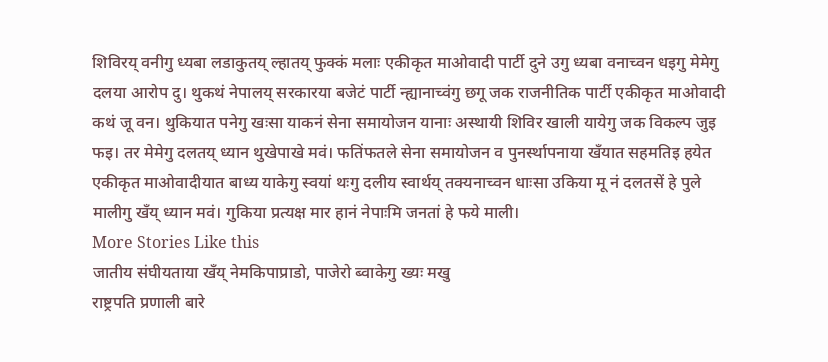शिविरय् वनीगु ध्यबा लडाकुतय् ल्हातय् फुक्कं मलाः एकीकृत माओवादी पार्टी दुने उगु ध्यबा वनाच्वन धइगु मेमेगु दलया आरोप दु। थुकथं नेपालय् सरकारया बजेटं पार्टी न्ह्यानाच्वंगु छगू जक राजनीतिक पार्टी एकीकृत माओवादी कथं जू वन। थुकियात पनेगु खःसा याकनं सेना समायोजन यानाः अस्थायी शिविर खाली यायेगु जक विकल्प जुइ फइ। तर मेमेगु दलतय् ध्यान थुखेपाखे मवं। फतिंफतले सेना समायोजन व पुनर्स्थापनाया खँयात सहमतिइ हयेत एकीकृत माओवादीयात बाध्य याकेगु स्वयां थःगु दलीय स्वार्थय् तक्यनाच्वन धाःसा उकिया मू नं दलतसें हे पुले मालीगु खँय् ध्यान मवं। गुकिया प्रत्यक्ष मार हानं नेपाःमि जनतां हे फये माली।
More Stories Like this
जातीय संघीयताया खँय् नेमकिपाप्राडो, पाजेरो ब्वाकेगु ख्यः मखु
राष्ट्रपति प्रणाली बारे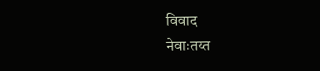विवाद
नेवाःतय्त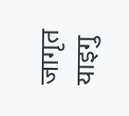जागृत याइगु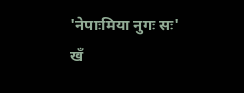'नेपाःमिया नुगः सः'
खँ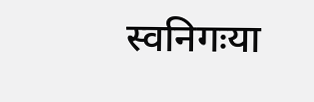स्वनिगःया